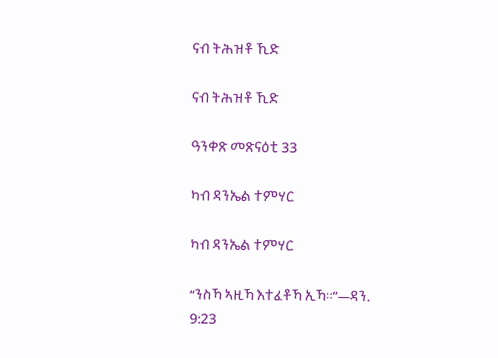ናብ ትሕዝቶ ኺድ

ናብ ትሕዝቶ ኺድ

ዓንቀጽ መጽናዕቲ 33

ካብ ዳንኤል ተምሃር

ካብ ዳንኤል ተምሃር

“ንስኻ ኣዚኻ እተፈቶኻ ኢኻ።”—ዳን. 9:23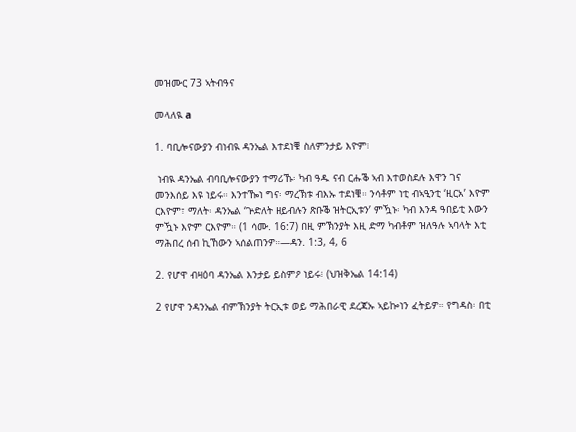መዝሙር 73 ኣትብዓና

መላለዪ a

1. ባቢሎናውያን ብነብዪ ዳንኤል እተደነቑ ስለምንታይ እዮም፧

 ነብዪ ዳንኤል ብባቢሎናውያን ተማሪኹ፡ ካብ ዓዱ ናብ ርሑቕ ኣብ እተወስደሉ እዋን ገና መንእሰይ እዩ ነይሩ። እንተዀነ ግና፡ ማረኽቱ ብእኡ ተደነቑ። ንሳቶም ነቲ ብኣዒንቲ ‘ዚርአ’ እዮም ርእዮም፣ ማለት፡ ዳንኤል ‘ጕድለት ዘይብሉን ጽቡቕ ዝትርኢቱን’ ምዃኑ፡ ካብ እንዳ ዓበይቲ እውን ምዃኑ እዮም ርእዮም። (1 ሳሙ. 16:7) በዚ ምኽንያት እዚ ድማ ካብቶም ዝለዓሉ ኣባላት እቲ ማሕበረ ሰብ ኪኸውን ኣሰልጠንዎ።—ዳን. 1:3, 4, 6

2. የሆዋ ብዛዕባ ዳንኤል እንታይ ይስምዖ ነይሩ፧ (ህዝቅኤል 14:14)

2 የሆዋ ንዳንኤል ብምኽንያት ትርኢቱ ወይ ማሕበራዊ ደረጃኡ ኣይኰነን ፈትይዎ። የግዳስ፡ በቲ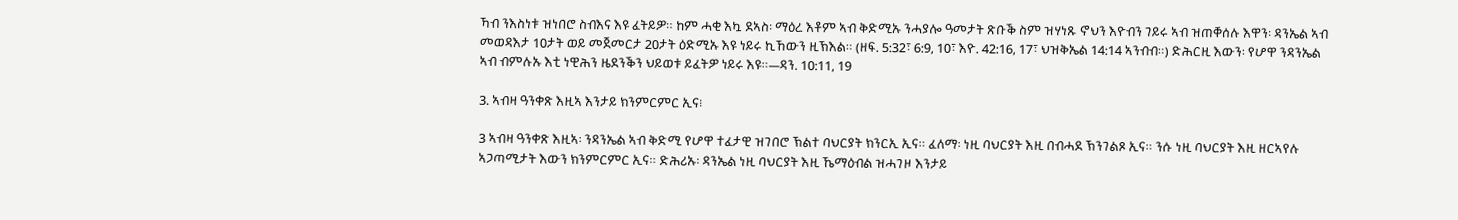ኻብ ንእስነቱ ዝነበሮ ስብእና እዩ ፈትይዎ። ከም ሓቂ እኳ ደኣስ፡ ማዕረ እቶም ኣብ ቅድሚኡ ንሓያሎ ዓመታት ጽቡቕ ስም ዝሃነጹ ኖህን እዮብን ገይሩ ኣብ ዝጠቐሰሉ እዋን፡ ዳንኤል ኣብ መወዳእታ 10ታት ወይ መጀመርታ 20ታት ዕድሚኡ እዩ ነይሩ ኪኸውን ዚኽእል። (ዘፍ. 5:32፣ 6:9, 10፣ እዮ. 42:16, 17፣ ህዝቅኤል 14:14 ኣንብብ።) ድሕርዚ እውን፡ የሆዋ ንዳንኤል ኣብ ብምሉኡ እቲ ነዊሕን ዜደንቕን ህይወቱ ይፈትዎ ነይሩ እዩ።—ዳን. 10:11, 19

3. ኣብዛ ዓንቀጽ እዚኣ እንታይ ክንምርምር ኢና፧

3 ኣብዛ ዓንቀጽ እዚኣ፡ ንዳንኤል ኣብ ቅድሚ የሆዋ ተፈታዊ ዝገበሮ ኽልተ ባህርያት ክንርኢ ኢና። ፈለማ፡ ነዚ ባህርያት እዚ በብሓደ ኽንገልጾ ኢና። ንሱ ነዚ ባህርያት እዚ ዘርኣየሉ ኣጋጣሚታት እውን ክንምርምር ኢና። ድሕሪኡ፡ ዳንኤል ነዚ ባህርያት እዚ ኼማዕብል ዝሓገዞ እንታይ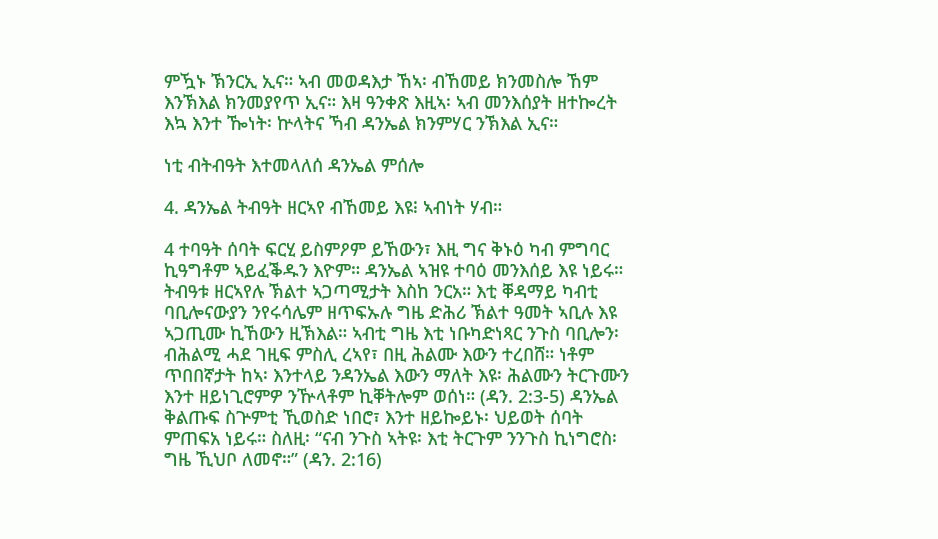ምዃኑ ኽንርኢ ኢና። ኣብ መወዳእታ ኸኣ፡ ብኸመይ ክንመስሎ ኸም እንኽእል ክንመያየጥ ኢና። እዛ ዓንቀጽ እዚኣ፡ ኣብ መንእሰያት ዘተኰረት እኳ እንተ ዀነት፡ ኵላትና ኻብ ዳንኤል ክንምሃር ንኽእል ኢና።

ነቲ ብትብዓት እተመላለሰ ዳንኤል ምሰሎ

4. ዳንኤል ትብዓት ዘርኣየ ብኸመይ እዩ፧ ኣብነት ሃብ።

4 ተባዓት ሰባት ፍርሂ ይስምዖም ይኸውን፣ እዚ ግና ቅኑዕ ካብ ምግባር ኪዓግቶም ኣይፈቕዱን እዮም። ዳንኤል ኣዝዩ ተባዕ መንእሰይ እዩ ነይሩ። ትብዓቱ ዘርኣየሉ ኽልተ ኣጋጣሚታት እስከ ንርአ። እቲ ቐዳማይ ካብቲ ባቢሎናውያን ንየሩሳሌም ዘጥፍኡሉ ግዜ ድሕሪ ኽልተ ዓመት ኣቢሉ እዩ ኣጋጢሙ ኪኸውን ዚኽእል። ኣብቲ ግዜ እቲ ነቡካድነጻር ንጉስ ባቢሎን፡ ብሕልሚ ሓደ ገዚፍ ምስሊ ረኣየ፣ በዚ ሕልሙ እውን ተረበሸ። ነቶም ጥበበኛታት ከኣ፡ እንተላይ ንዳንኤል እውን ማለት እዩ፡ ሕልሙን ትርጉሙን እንተ ዘይነጊሮምዎ ንዅላቶም ኪቐትሎም ወሰነ። (ዳን. 2:3-5) ዳንኤል ቅልጡፍ ስጕምቲ ኺወስድ ነበሮ፣ እንተ ዘይኰይኑ፡ ህይወት ሰባት ምጠፍአ ነይሩ። ስለዚ፡ “ናብ ንጉስ ኣትዩ፡ እቲ ትርጉም ንንጉስ ኪነግሮስ፡ ግዜ ኺህቦ ለመኖ።” (ዳን. 2:16)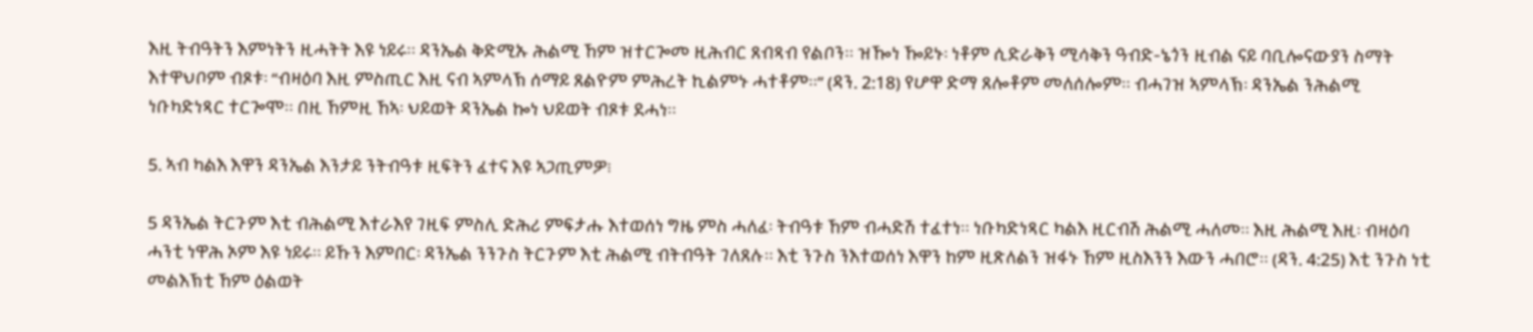እዚ ትብዓትን እምነትን ዚሓትት እዩ ነይሩ። ዳንኤል ቅድሚኡ ሕልሚ ኸም ዝተርጐመ ዚሕብር ጸብጻብ የልቦን። ዝዀነ ዀይኑ፡ ነቶም ሲድራቅን ሚሳቅን ዓብድ-ኔጎን ዚብል ናይ ባቢሎናውያን ስማት እተዋህቦም ብጾቱ፡ “ብዛዕባ እዚ ምስጢር እዚ ናብ ኣምላኽ ሰማይ ጸልዮም ምሕረት ኪልምኑ ሓተቶም።” (ዳን. 2:18) የሆዋ ድማ ጸሎቶም መለሰሎም። ብሓገዝ ኣምላኽ፡ ዳንኤል ንሕልሚ ነቡካድነጻር ተርጐሞ። በዚ ኸምዚ ኸኣ፡ ህይወት ዳንኤል ኰነ ህይወት ብጾቱ ደሓነ።

5. ኣብ ካልእ እዋን ዳንኤል እንታይ ንትብዓቱ ዚፍትን ፈተና እዩ ኣጋጢምዎ፧

5 ዳንኤል ትርጉም እቲ ብሕልሚ እተራእየ ገዚፍ ምስሊ ድሕሪ ምፍታሑ እተወሰነ ግዜ ምስ ሓለፈ፡ ትብዓቱ ኸም ብሓድሽ ተፈተነ። ነቡካድነጻር ካልእ ዚርብሽ ሕልሚ ሓለመ። እዚ ሕልሚ እዚ፡ ብዛዕባ ሓንቲ ነዋሕ ኦም እዩ ነይሩ። ይኹን እምበር፡ ዳንኤል ንንጉስ ትርጉም እቲ ሕልሚ ብትብዓት ገለጸሉ። እቲ ንጉስ ንእተወሰነ እዋን ከም ዚጽለልን ዝፋኑ ኸም ዚስእንን እውን ሓበሮ። (ዳን. 4:25) እቲ ንጉስ ነቲ መልእኽቲ ኸም ዕልወት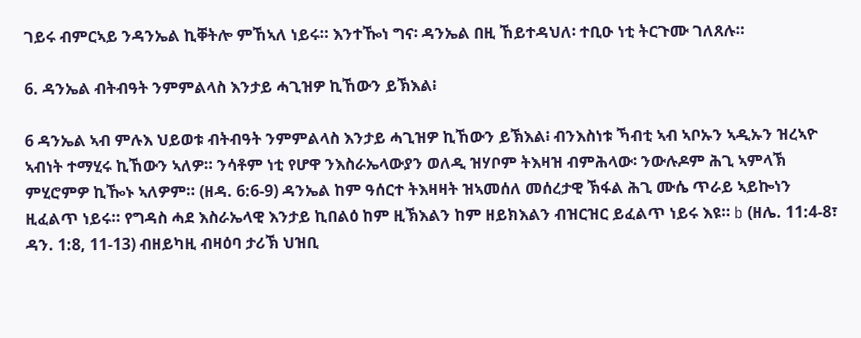ገይሩ ብምርኣይ ንዳንኤል ኪቐትሎ ምኸኣለ ነይሩ። እንተዀነ ግና፡ ዳንኤል በዚ ኸይተዳህለ፡ ተቢዑ ነቲ ትርጉሙ ገለጸሉ።

6. ዳንኤል ብትብዓት ንምምልላስ እንታይ ሓጊዝዎ ኪኸውን ይኽእል፧

6 ዳንኤል ኣብ ምሉእ ህይወቱ ብትብዓት ንምምልላስ እንታይ ሓጊዝዎ ኪኸውን ይኽእል፧ ብንእስነቱ ኻብቲ ኣብ ኣቦኡን ኣዲኡን ዝረኣዮ ኣብነት ተማሂሩ ኪኸውን ኣለዎ። ንሳቶም ነቲ የሆዋ ንእስራኤላውያን ወለዲ ዝሃቦም ትእዛዝ ብምሕላው፡ ንውሉዶም ሕጊ ኣምላኽ ምሂሮምዎ ኪዀኑ ኣለዎም። (ዘዳ. 6:6-9) ዳንኤል ከም ዓሰርተ ትእዛዛት ዝኣመሰለ መሰረታዊ ኽፋል ሕጊ ሙሴ ጥራይ ኣይኰነን ዚፈልጥ ነይሩ። የግዳስ ሓደ እስራኤላዊ እንታይ ኪበልዕ ከም ዚኽእልን ከም ዘይክእልን ብዝርዝር ይፈልጥ ነይሩ እዩ። b (ዘሌ. 11:4-8፣ ዳን. 1:8, 11-13) ብዘይካዚ ብዛዕባ ታሪኽ ህዝቢ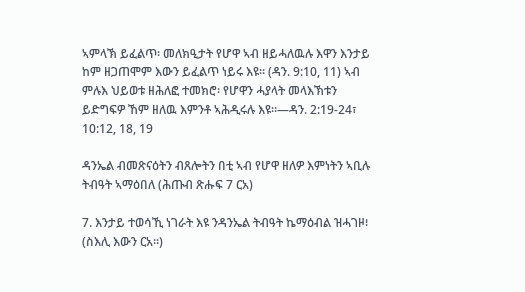ኣምላኽ ይፈልጥ፡ መለክዒታት የሆዋ ኣብ ዘይሓለዉሉ እዋን እንታይ ከም ዘጋጠሞም እውን ይፈልጥ ነይሩ እዩ። (ዳን. 9:10, 11) ኣብ ምሉእ ህይወቱ ዘሕለፎ ተመክሮ፡ የሆዋን ሓያላት መላእኽቱን ይድግፍዎ ኸም ዘለዉ እምንቶ ኣሕዲሩሉ እዩ።—ዳን. 2:19-24፣ 10:12, 18, 19

ዳንኤል ብመጽናዕትን ብጸሎትን በቲ ኣብ የሆዋ ዘለዎ እምነትን ኣቢሉ ትብዓት ኣማዕበለ (ሕጡብ ጽሑፍ 7 ርአ)

7. እንታይ ተወሳኺ ነገራት እዩ ንዳንኤል ትብዓት ኬማዕብል ዝሓገዞ፧ (ስእሊ እውን ርአ።)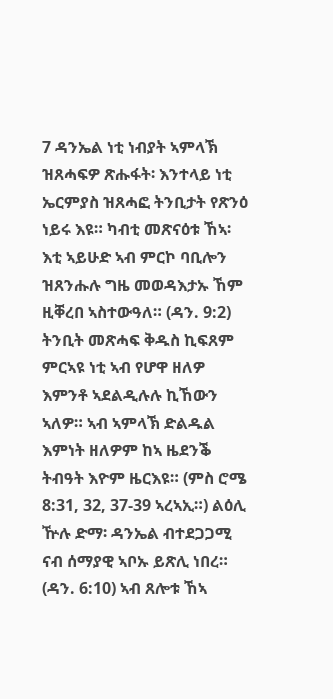7 ዳንኤል ነቲ ነብያት ኣምላኽ ዝጸሓፍዎ ጽሑፋት፡ እንተላይ ነቲ ኤርምያስ ዝጸሓፎ ትንቢታት የጽንዕ ነይሩ እዩ። ካብቲ መጽናዕቱ ኸኣ፡ እቲ ኣይሁድ ኣብ ምርኮ ባቢሎን ዝጸንሑሉ ግዜ መወዳእታኡ ኸም ዚቐረበ ኣስተውዓለ። (ዳን. 9:2) ትንቢት መጽሓፍ ቅዱስ ኪፍጸም ምርኣዩ ነቲ ኣብ የሆዋ ዘለዎ እምንቶ ኣደልዲሉሉ ኪኸውን ኣለዎ። ኣብ ኣምላኽ ድልዱል እምነት ዘለዎም ከኣ ዜደንቕ ትብዓት እዮም ዜርእዩ። (ምስ ሮሜ 8:31, 32, 37-39 ኣረኣኢ።) ልዕሊ ዅሉ ድማ፡ ዳንኤል ብተደጋጋሚ ናብ ሰማያዊ ኣቦኡ ይጽሊ ነበረ። (ዳን. 6:10) ኣብ ጸሎቱ ኸኣ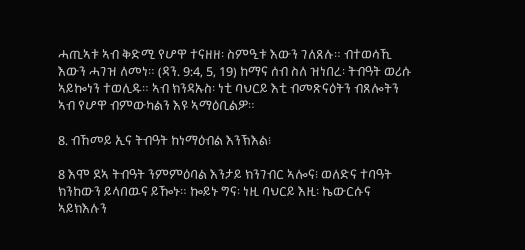ሓጢኣቱ ኣብ ቅድሚ የሆዋ ተናዘዘ፡ ስምዒቱ እውን ገለጸሉ። ብተወሳኺ እውን ሓገዝ ለመነ። (ዳን. 9:4, 5, 19) ከማና ሰብ ስለ ዝነበረ፡ ትብዓት ወሪሱ ኣይኰነን ተወሊዱ። ኣብ ክንዳኡስ፡ ነቲ ባህርይ እቲ ብመጽናዕትን ብጸሎትን ኣብ የሆዋ ብምውካልን እዩ ኣማዕቢልዎ።

8. ብኸመይ ኢና ትብዓት ከነማዕብል እንኽእል፧

8 እሞ ደኣ ትብዓት ንምምዕባል እንታይ ክንገብር ኣሎና፧ ወለድና ተባዓት ክንከውን ይላበዉና ይዀኑ። ኰይኑ ግና፡ ነዚ ባህርይ እዚ፡ ኬውርሱና ኣይክእሉን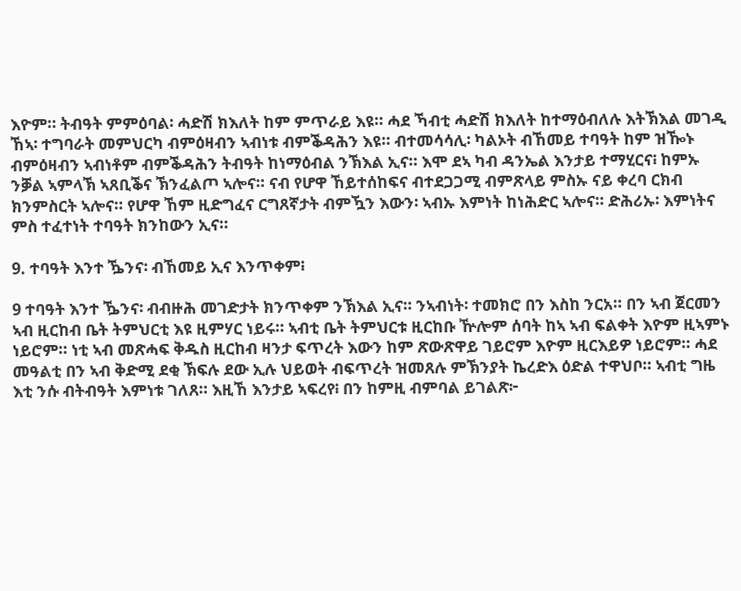እዮም። ትብዓት ምምዕባል፡ ሓድሽ ክእለት ከም ምጥራይ እዩ። ሓደ ኻብቲ ሓድሽ ክእለት ከተማዕብለሉ እትኽእል መገዲ ኸኣ፡ ተግባራት መምህርካ ብምዕዛብን ኣብነቱ ብምቕዳሕን እዩ። ብተመሳሳሊ፡ ካልኦት ብኸመይ ተባዓት ከም ዝዀኑ ብምዕዛብን ኣብነቶም ብምቕዳሕን ትብዓት ከነማዕብል ንኽእል ኢና። እሞ ደኣ ካብ ዳንኤል እንታይ ተማሂርና፧ ከምኡ ንቓል ኣምላኽ ኣጸቢቕና ኽንፈልጦ ኣሎና። ናብ የሆዋ ኸይተሰከፍና ብተደጋጋሚ ብምጽላይ ምስኡ ናይ ቀረባ ርክብ ክንምስርት ኣሎና። የሆዋ ኸም ዚድግፈና ርግጸኛታት ብምዃን እውን፡ ኣብኡ እምነት ከነሕድር ኣሎና። ድሕሪኡ፡ እምነትና ምስ ተፈተነት ተባዓት ክንከውን ኢና።

9. ተባዓት እንተ ዄንና፡ ብኸመይ ኢና እንጥቀም፧

9 ተባዓት እንተ ዄንና፡ ብብዙሕ መገድታት ክንጥቀም ንኽእል ኢና። ንኣብነት፡ ተመክሮ በን እስከ ንርአ። በን ኣብ ጀርመን ኣብ ዚርከብ ቤት ትምህርቲ እዩ ዚምሃር ነይሩ። ኣብቲ ቤት ትምህርቱ ዚርከቡ ዅሎም ሰባት ከኣ ኣብ ፍልቀት እዮም ዚኣምኑ ነይሮም። ነቲ ኣብ መጽሓፍ ቅዱስ ዚርከብ ዛንታ ፍጥረት እውን ከም ጽውጽዋይ ገይሮም እዮም ዚርእይዎ ነይሮም። ሓደ መዓልቲ በን ኣብ ቅድሚ ደቂ ኽፍሉ ደው ኢሉ ህይወት ብፍጥረት ዝመጸሉ ምኽንያት ኬረድእ ዕድል ተዋህቦ። ኣብቲ ግዜ እቲ ንሱ ብትብዓት እምነቱ ገለጸ። እዚኸ እንታይ ኣፍረየ፧ በን ከምዚ ብምባል ይገልጽ፦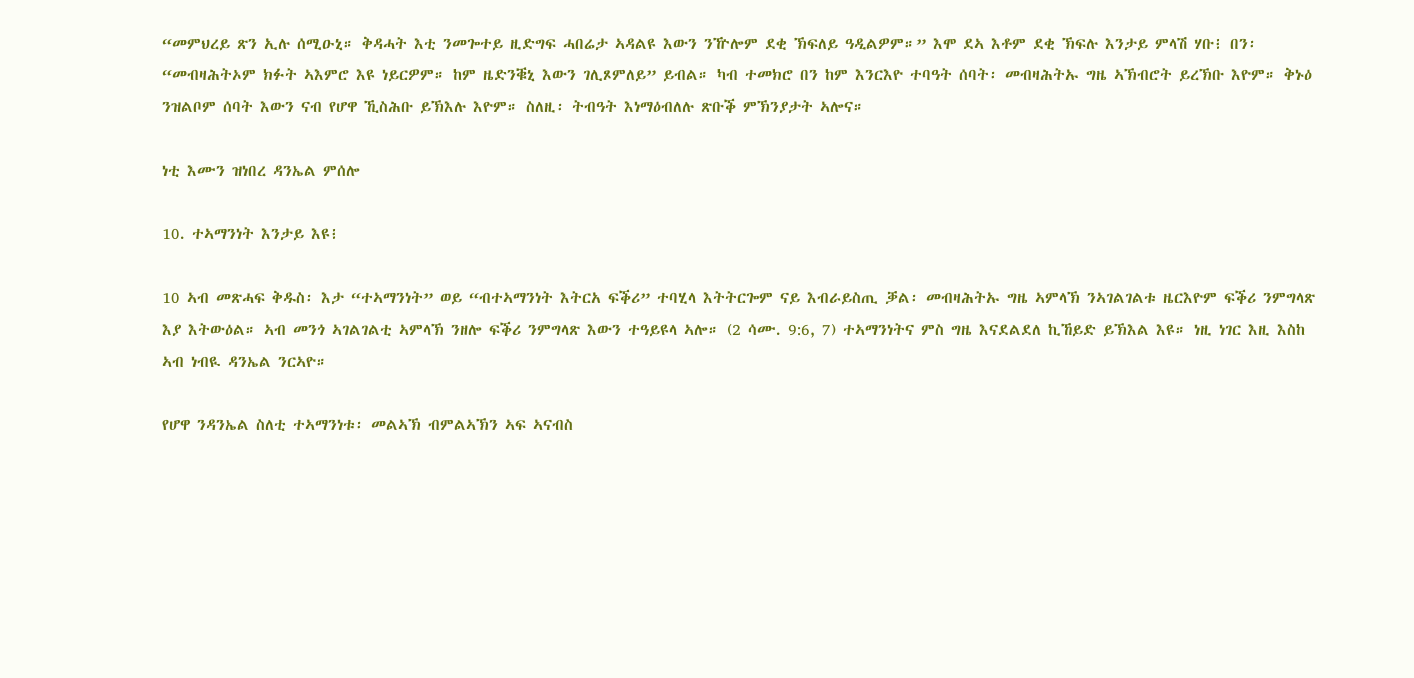“መምህረይ ጽን ኢሉ ሰሚዑኒ። ቅዳሓት እቲ ንመጐተይ ዚድግፍ ሓበሬታ ኣዳልዩ እውን ንዅሎም ደቂ ኽፍለይ ዓዲልዎም።” እሞ ደኣ እቶም ደቂ ኽፍሉ እንታይ ምላሽ ሃቡ፧ በን፡ “መብዛሕትኦም ክፉት ኣእምሮ እዩ ነይርዎም። ከም ዜድንቑኒ እውን ገሊጾምለይ” ይብል። ካብ ተመክሮ በን ከም እንርእዮ ተባዓት ሰባት፡ መብዛሕትኡ ግዜ ኣኽብሮት ይረኽቡ እዮም። ቅኑዕ ንዝልቦም ሰባት እውን ናብ የሆዋ ኺስሕቡ ይኽእሉ እዮም። ስለዚ፡ ትብዓት እነማዕብለሉ ጽቡቕ ምኽንያታት ኣሎና።

ነቲ እሙን ዝነበረ ዳንኤል ምሰሎ

10. ተኣማንነት እንታይ እዩ፧

10 ኣብ መጽሓፍ ቅዱስ፡ እታ “ተኣማንነት” ወይ “ብተኣማንነት እትርአ ፍቕሪ” ተባሂላ እትትርጐም ናይ እብራይስጢ ቓል፡ መብዛሕትኡ ግዜ ኣምላኽ ንኣገልገልቱ ዜርእዮም ፍቕሪ ንምግላጽ እያ እትውዕል። ኣብ መንጎ ኣገልገልቲ ኣምላኽ ንዘሎ ፍቕሪ ንምግላጽ እውን ተዓይዩላ ኣሎ። (2 ሳሙ. 9:6, 7) ተኣማንነትና ምስ ግዜ እናደልደለ ኪኸይድ ይኽእል እዩ። ነዚ ነገር እዚ እስከ ኣብ ነብዪ ዳንኤል ንርኣዮ።

የሆዋ ንዳንኤል ስለቲ ተኣማንነቱ፡ መልኣኽ ብምልኣኽን ኣፍ ኣናብስ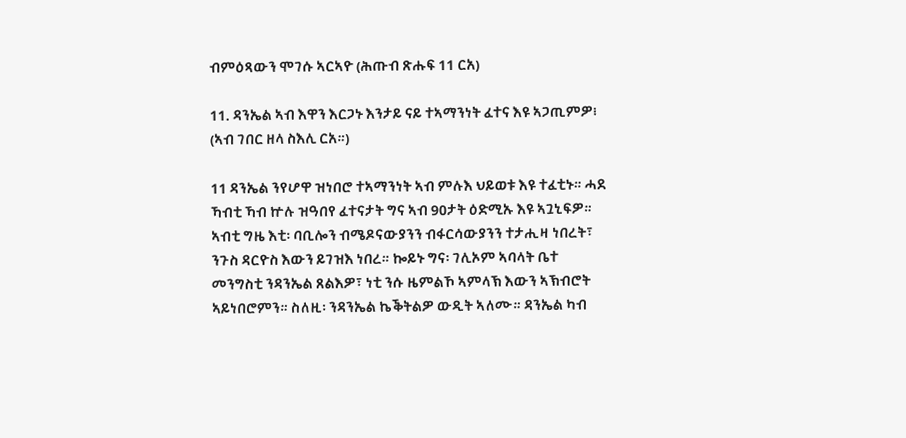ብምዕጻውን ሞገሱ ኣርኣዮ (ሕጡብ ጽሑፍ 11 ርአ)

11. ዳንኤል ኣብ እዋን እርጋኑ እንታይ ናይ ተኣማንነት ፈተና እዩ ኣጋጢምዎ፧ (ኣብ ገበር ዘላ ስእሊ ርአ።)

11 ዳንኤል ንየሆዋ ዝነበሮ ተኣማንነት ኣብ ምሉእ ህይወቱ እዩ ተፈቲኑ። ሓደ ኻብቲ ኻብ ኵሉ ዝዓበየ ፈተናታት ግና ኣብ 90ታት ዕድሚኡ እዩ ኣጓኒፍዎ። ኣብቲ ግዜ እቲ፡ ባቢሎን ብሜዶናውያንን ብፋርሳውያንን ተታሒዛ ነበረት፣ ንጉስ ዳርዮስ እውን ይገዝእ ነበረ። ኰይኑ ግና፡ ገሊኦም ኣባላት ቤተ መንግስቲ ንዳንኤል ጸልእዎ፣ ነቲ ንሱ ዜምልኾ ኣምላኽ እውን ኣኽብሮት ኣይነበሮምን። ስለዚ፡ ንዳንኤል ኬቕትልዎ ውዲት ኣለሙ። ዳንኤል ካብ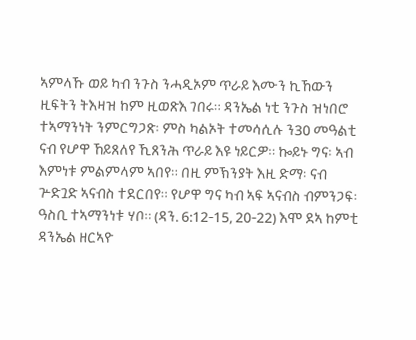ኣምላኹ ወይ ካብ ንጉስ ንሓዲኦም ጥራይ እሙን ኪኸውን ዚፍትን ትእዛዝ ከም ዚወጽእ ገበሩ። ዳንኤል ነቲ ንጉስ ዝነበሮ ተኣማንነት ንምርግጋጽ፡ ምስ ካልኦት ተመሳሲሉ ን30 መዓልቲ ናብ የሆዋ ኸይጸለየ ኺጸንሕ ጥራይ እዩ ነይርዎ። ኰይኑ ግና፡ ኣብ እምነቱ ምልምላም ኣበየ። በዚ ምኽንያት እዚ ድማ፡ ናብ ጕድጓድ ኣናብስ ተደርበየ። የሆዋ ግና ካብ ኣፍ ኣናብስ ብምንጋፍ፡ ዓስቢ ተኣማንነቱ ሃቦ። (ዳን. 6:12-15, 20-22) እሞ ደኣ ከምቲ ዳንኤል ዘርኣዮ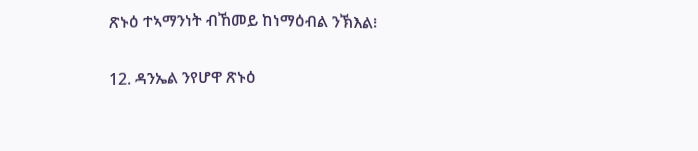ጽኑዕ ተኣማንነት ብኸመይ ከነማዕብል ንኽእል፧

12. ዳንኤል ንየሆዋ ጽኑዕ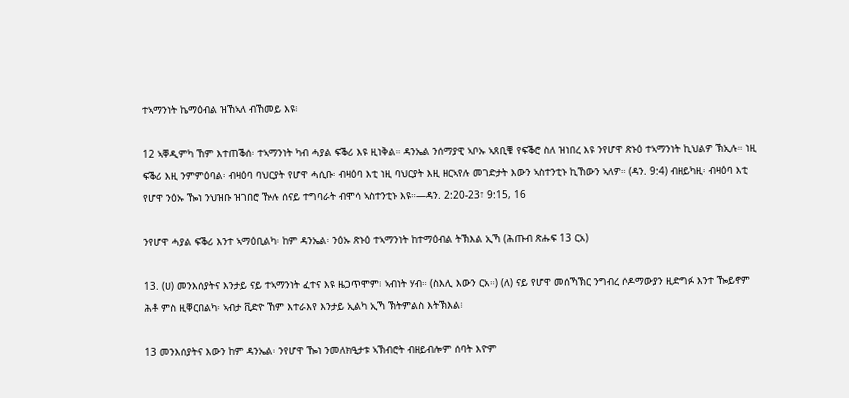ተኣማንነት ኬማዕብል ዝኸኣለ ብኸመይ እዩ፧

12 ኣቐዲምካ ኸም እተጠቕሰ፡ ተኣማንነት ካብ ሓያል ፍቕሪ እዩ ዚነቅል። ዳንኤል ንሰማያዊ ኣቦኡ ኣጸቢቑ የፍቕሮ ስለ ዝነበረ እዩ ንየሆዋ ጽኑዕ ተኣማንነት ኪህልዎ ኽኢሉ። ነዚ ፍቕሪ እዚ ንምምዕባል፡ ብዛዕባ ባህርያት የሆዋ ሓሲቡ፡ ብዛዕባ እቲ ነዚ ባህርያት እዚ ዘርኣየሉ መገድታት እውን ኣስተንቲኑ ኪኸውን ኣለዎ። (ዳን. 9:4) ብዘይካዚ፡ ብዛዕባ እቲ የሆዋ ንዕኡ ዀነ ንህዝቡ ዝገበሮ ዅሉ ሰናይ ተግባራት ብሞሳ ኣስተንቲኑ እዩ።—ዳን. 2:20-23፣ 9:15, 16

ንየሆዋ ሓያል ፍቕሪ እንተ ኣማዕቢልካ፡ ከም ዳንኤል፡ ንዕኡ ጽኑዕ ተኣማንነት ከተማዕብል ትኽእል ኢኻ (ሕጡብ ጽሑፍ 13 ርአ)

13. (ሀ) መንእሰያትና እንታይ ናይ ተኣማንነት ፈተና እዩ ዜጋጥሞም፧ ኣብነት ሃብ። (ስእሊ እውን ርአ።) (ለ) ናይ የሆዋ መሰኻኽር ንግብረ ሶዶማውያን ዚድግፉ እንተ ዀይኖም ሕቶ ምስ ዚቐርበልካ፡ ኣብታ ቪድዮ ኸም እተራእየ እንታይ ኢልካ ኢኻ ኽትምልስ እትኽእል፧

13 መንእሰያትና እውን ከም ዳንኤል፡ ንየሆዋ ዀነ ንመለክዒታቱ ኣኽብሮት ብዘይብሎም ሰባት እዮም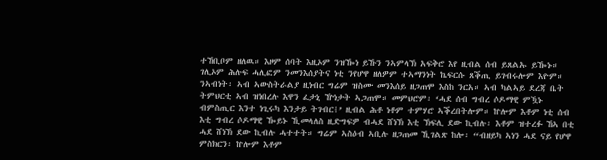ተኸቢቦም ዘለዉ። እዞም ሰባት እዚኦም ንዝዀነ ይኹን ንኣምላኽ አፍቅሮ እየ ዚብል ሰብ ይጸልኡ ይዀኑ። ገሊኦም ሕሉፍ ሓሊፎም ንመንእሰያትና ነቲ ንየሆዋ ዘለዎም ተኣማንነት ኬፍርሱ ጸቕጢ ይገብሩሎም እዮም። ንኣብነት፡ ኣብ ኣውስትራልያ ዚነብር ግሬም ዝስሙ መንእሰይ ዘጋጠሞ እስከ ንርአ። ኣብ ካልኣይ ደረጃ ቤት ትምህርቲ ኣብ ዝነበረሉ እዋን ፈታኒ ዅነታት ኣጋጠሞ። መምህሮም፡ ‘ሓደ ሰብ ግብረ ሶዶማዊ ምዃኑ ብምስጢር እንተ ነጊሩካ እንታይ ትገብር፧’ ዚብል ሕቶ ነቶም ተምሃሮ ኣቕረበትሎም። ኵሎም እቶም ነቲ ሰብ እቲ ግብረ ሶዶማዊ ዀይኑ ኺመላለስ ዚድግፍዎ ብሓደ ሸነኽ እቲ ኽፍሊ ደው ኪብሉ፡ እቶም ዝተረፉ ኸኣ በቲ ሓደ ሸነኽ ደው ኪብሉ ሓተተት። ግሬም ኣስዕብ ኣቢሉ ዘጋጠመ ኺገልጽ ከሎ፡ “ብዘይካ ኣነን ሓደ ናይ የሆዋ ምስክርን፡ ኵሎም እቶም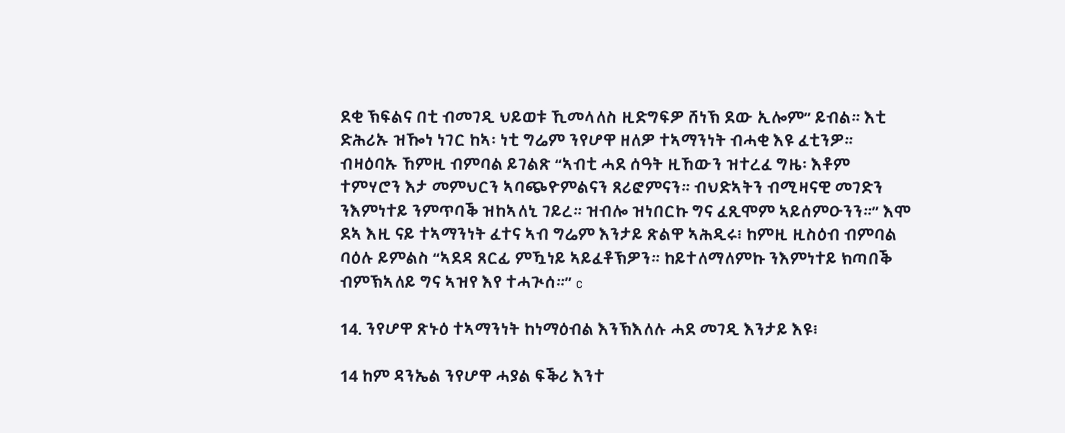ደቂ ኽፍልና በቲ ብመገዲ ህይወቱ ኺመላለስ ዚድግፍዎ ሸነኽ ደው ኢሎም” ይብል። እቲ ድሕሪኡ ዝዀነ ነገር ከኣ፡ ነቲ ግሬም ንየሆዋ ዘለዎ ተኣማንነት ብሓቂ እዩ ፈቲንዎ። ብዛዕባኡ ኸምዚ ብምባል ይገልጽ “ኣብቲ ሓደ ሰዓት ዚኸውን ዝተረፈ ግዜ፡ እቶም ተምሃሮን እታ መምህርን ኣባጭዮምልናን ጸሪፎምናን። ብህድኣትን ብሚዛናዊ መገድን ንእምነተይ ንምጥባቕ ዝከኣለኒ ገይረ። ዝብሎ ዝነበርኩ ግና ፈጺሞም ኣይሰምዑንን።” እሞ ደኣ እዚ ናይ ተኣማንነት ፈተና ኣብ ግሬም እንታይ ጽልዋ ኣሕዲሩ፧ ከምዚ ዚስዕብ ብምባል ባዕሉ ይምልስ “ኣደዳ ጸርፊ ምዃነይ ኣይፈቶኽዎን። ከይተለማለምኩ ንእምነተይ ክጣበቕ ብምኽኣለይ ግና ኣዝየ እየ ተሓጒሰ።” c

14. ንየሆዋ ጽኑዕ ተኣማንነት ከነማዕብል እንኽእለሉ ሓደ መገዲ እንታይ እዩ፧

14 ከም ዳንኤል ንየሆዋ ሓያል ፍቕሪ እንተ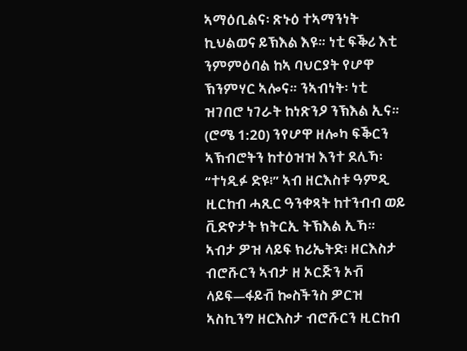ኣማዕቢልና፡ ጽኑዕ ተኣማንነት ኪህልወና ይኽእል እዩ። ነቲ ፍቕሪ እቲ ንምምዕባል ከኣ ባህርያት የሆዋ ኽንምሃር ኣሎና። ንኣብነት፡ ነቲ ዝገበሮ ነገራት ከነጽንዖ ንኽእል ኢና። (ሮሜ 1:20) ንየሆዋ ዘሎካ ፍቕርን ኣኽብሮትን ከተዕዝዝ እንተ ደሊኻ፡ “ተነዲፉ ድዩ፧” ኣብ ዘርእስቱ ዓምዲ ዚርከብ ሓጺር ዓንቀጻት ከተንብብ ወይ ቪድዮታት ክትርኢ ትኽእል ኢኻ። ኣብታ ዎዝ ላይፍ ክሪኤትድ፧ ዘርእስታ ብሮሹርን ኣብታ ዘ ኦርጅን ኦቭ ላይፍ—ፋይቭ ኰስችንስ ዎርዝ ኣስኪንግ ዘርእስታ ብሮሹርን ዚርከብ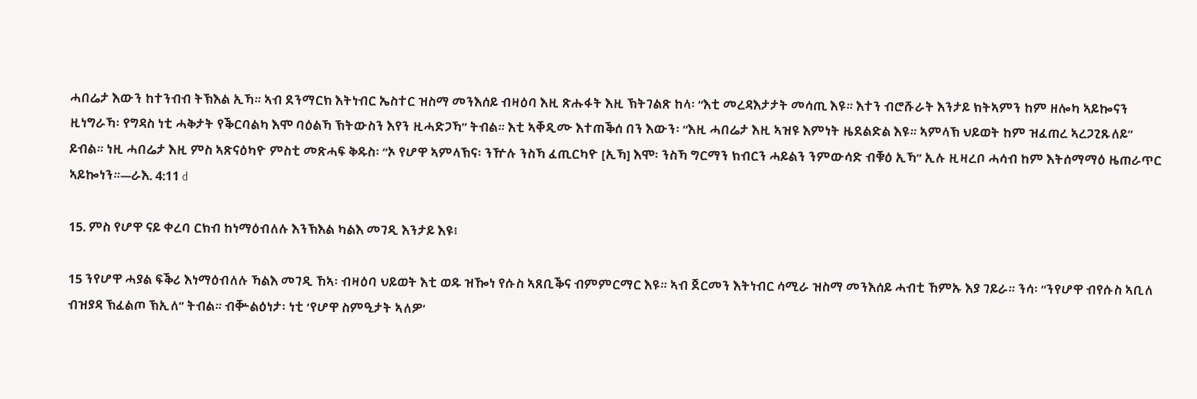ሓበሬታ እውን ከተንብብ ትኽእል ኢኻ። ኣብ ደንማርክ እትነብር ኤስተር ዝስማ መንእሰይ ብዛዕባ እዚ ጽሑፋት እዚ ኽትገልጽ ከላ፡ “እቲ መረዳእታታት መሳጢ እዩ። እተን ብሮሹራት እንታይ ክትኣምን ከም ዘሎካ ኣይኰናን ዚነግራኻ፡ የግዳስ ነቲ ሓቅታት የቕርባልካ እሞ ባዕልኻ ኽትውስን እየን ዚሓድጋኻ” ትብል። እቲ ኣቐዲሙ እተጠቕሰ በን እውን፡ “እዚ ሓበሬታ እዚ ኣዝዩ እምነት ዜደልድል እዩ። ኣምላኽ ህይወት ከም ዝፈጠረ ኣረጋጊጹለይ” ይብል። ነዚ ሓበሬታ እዚ ምስ ኣጽናዕካዮ ምስቲ መጽሓፍ ቅዱስ፡ “ኦ የሆዋ ኣምላኽና፡ ንዅሉ ንስኻ ፈጢርካዮ [ኢኻ] እሞ፡ ንስኻ ግርማን ክብርን ሓይልን ንምውሳድ ብቑዕ ኢኻ” ኢሉ ዚዛረቦ ሓሳብ ከም እትሰማማዕ ዜጠራጥር ኣይኰነን።—ራእ. 4:11 d

15. ምስ የሆዋ ናይ ቀረባ ርክብ ከነማዕብለሉ እንኽእል ካልእ መገዲ እንታይ እዩ፧

15 ንየሆዋ ሓያል ፍቕሪ እነማዕብለሉ ኻልእ መገዲ ኸኣ፡ ብዛዕባ ህይወት እቲ ወዱ ዝዀነ የሱስ ኣጸቢቕና ብምምርማር እዩ። ኣብ ጀርመን እትነብር ሳሚራ ዝስማ መንእሰይ ሓብቲ ኸምኡ እያ ገይራ። ንሳ፡ “ንየሆዋ ብየሱስ ኣቢለ ብዝያዳ ኽፈልጦ ኽኢለ” ትብል። ብቝልዕነታ፡ ነቲ ‘የሆዋ ስምዒታት ኣለዎ’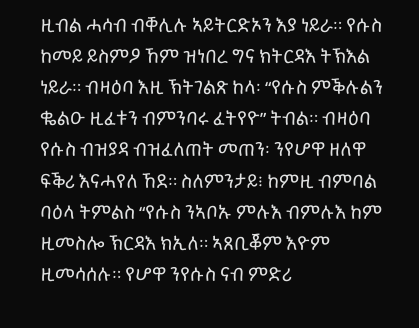ዚብል ሓሳብ ብቐሊሉ ኣይትርድኦን እያ ነይራ። የሱስ ከመይ ይስምዖ ኸም ዝነበረ ግና ክትርዳእ ትኽእል ነይራ። ብዛዕባ እዚ ኽትገልጽ ከላ፡ “የሱስ ምቕሉልን ቈልዑ ዚፈቱን ብምንባሩ ፈትየዮ” ትብል። ብዛዕባ የሱስ ብዝያዳ ብዝፈለጠት መጠን፡ ንየሆዋ ዘለዋ ፍቕሪ እናሓየለ ኸደ። ስለምንታይ፧ ከምዚ ብምባል ባዕላ ትምልስ “የሱስ ንኣቦኡ ምሉእ ብምሉእ ከም ዚመስሎ ኽርዳእ ክኢለ። ኣጸቢቖም እዮም ዚመሳሰሉ። የሆዋ ንየሱስ ናብ ምድሪ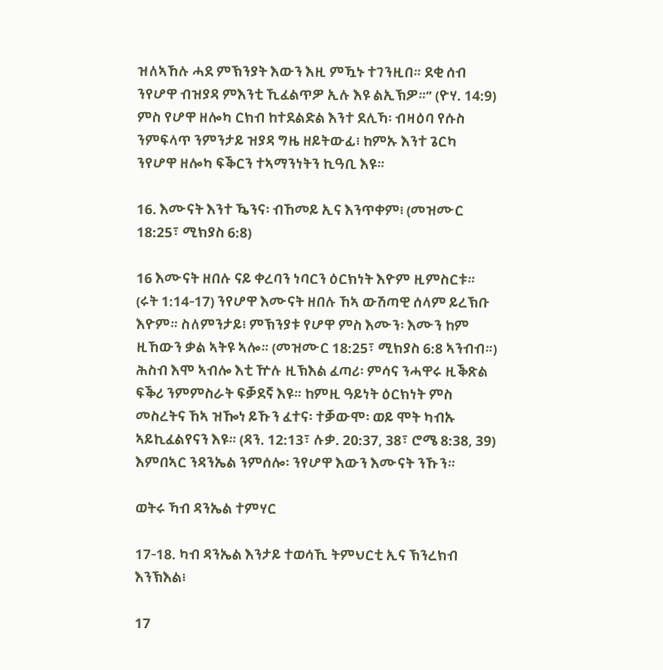ዝለኣኸሉ ሓደ ምኽንያት እውን እዚ ምዃኑ ተገንዚበ። ደቂ ሰብ ንየሆዋ ብዝያዳ ምእንቲ ኺፈልጥዎ ኢሉ እዩ ልኢኽዎ።” (ዮሃ. 14:9) ምስ የሆዋ ዘሎካ ርክብ ከተደልድል እንተ ደሊኻ፡ ብዛዕባ የሱስ ንምፍላጥ ንምንታይ ዝያዳ ግዜ ዘይትውፊ፧ ከምኡ እንተ ጌርካ ንየሆዋ ዘሎካ ፍቕርን ተኣማንነትን ኪዓቢ እዩ።

16. እሙናት እንተ ዄንና፡ ብኸመይ ኢና እንጥቀም፧ (መዝሙር 18:25፣ ሚክያስ 6:8)

16 እሙናት ዘበሉ ናይ ቀረባን ነባርን ዕርክነት እዮም ዚምስርቱ። (ሩት 1:14-17) ንየሆዋ እሙናት ዘበሉ ኸኣ ውሽጣዊ ሰላም ይረኽቡ እዮም። ስለምንታይ፧ ምኽንያቱ የሆዋ ምስ እሙን፡ እሙን ከም ዚኸውን ቃል ኣትዩ ኣሎ። (መዝሙር 18:25፣ ሚክያስ 6:8 ኣንብብ።) ሕስብ እሞ ኣብሎ እቲ ዅሉ ዚኽእል ፈጣሪ፡ ምሳና ንሓዋሩ ዚቕጽል ፍቕሪ ንምምስራት ፍቓደኛ እዩ። ከምዚ ዓይነት ዕርክነት ምስ መስረትና ኸኣ ዝዀነ ይኹን ፈተና፡ ተቓውሞ፡ ወይ ሞት ካብኡ ኣይኪፈልየናን እዩ። (ዳን. 12:13፣ ሉቃ. 20:37, 38፣ ሮሜ 8:38, 39) እምበኣር ንዳንኤል ንምሰሎ፡ ንየሆዋ እውን እሙናት ንኹን።

ወትሩ ኻብ ዳንኤል ተምሃር

17-18. ካብ ዳንኤል እንታይ ተወሳኺ ትምህርቲ ኢና ኽንረክብ እንኽእል፧

17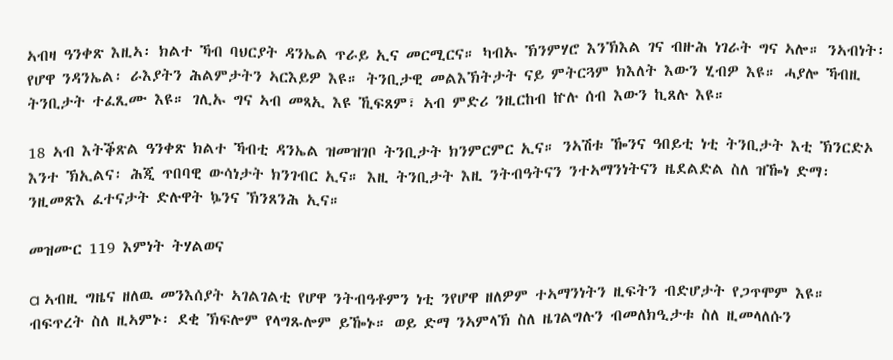ኣብዛ ዓንቀጽ እዚኣ፡ ክልተ ኻብ ባህርያት ዳንኤል ጥራይ ኢና መርሚርና። ካብኡ ኽንምሃሮ እንኽእል ገና ብዙሕ ነገራት ግና ኣሎ። ንኣብነት፡ የሆዋ ንዳንኤል፡ ራእያትን ሕልምታትን ኣርእይዎ እዩ። ትንቢታዊ መልእኽትታት ናይ ምትርጓም ክእለት እውን ሂብዎ እዩ። ሓያሎ ኻብዚ ትንቢታት ተፈጺሙ እዩ። ገሊኡ ግና ኣብ መጻኢ እዩ ኺፍጸም፣ ኣብ ምድሪ ንዚርከብ ኵሉ ሰብ እውን ኪጸሉ እዩ።

18 ኣብ እትቕጽል ዓንቀጽ ክልተ ኻብቲ ዳንኤል ዝመዝገቦ ትንቢታት ክንምርምር ኢና። ንኣሽቱ ዀንና ዓበይቲ ነቲ ትንቢታት እቲ ኽንርድኦ እንተ ኽኢልና፡ ሕጂ ጥበባዊ ውሳነታት ክንገብር ኢና። እዚ ትንቢታት እዚ ንትብዓትናን ንተኣማንነትናን ዜደልድል ስለ ዝዀነ ድማ፡ ንዚመጽእ ፈተናታት ድሉዋት ኴንና ኽንጸንሕ ኢና።

መዝሙር 119 እምነት ትሃልወና

a ኣብዚ ግዜና ዘለዉ መንእሰያት ኣገልገልቲ የሆዋ ንትብዓቶምን ነቲ ንየሆዋ ዘለዎም ተኣማንነትን ዚፍትን ብድሆታት የጋጥሞም እዩ። ብፍጥረት ስለ ዚኣምኑ፡ ደቂ ኽፍሎም የላግጹሎም ይዀኑ። ወይ ድማ ንኣምላኽ ስለ ዜገልግሉን ብመለክዒታቱ ስለ ዚመላለሱን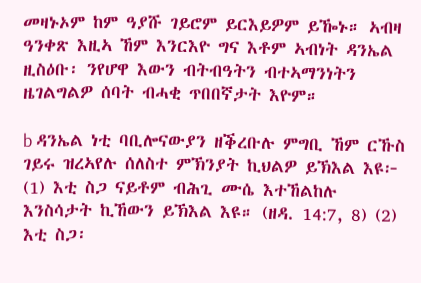መዛኑኦም ከም ዓያሹ ገይሮም ይርእይዎም ይዀኑ። ኣብዛ ዓንቀጽ እዚኣ ኸም እንርእዮ ግና እቶም ኣብነት ዳንኤል ዚስዕቡ፡ ንየሆዋ እውን ብትብዓትን ብተኣማንነትን ዜገልግልዎ ሰባት ብሓቂ ጥበበኛታት እዮም።

b ዳንኤል ነቲ ባቢሎናውያን ዘቕረቡሉ ምግቢ ኸም ርኹስ ገይሩ ዝረኣየሉ ሰለስተ ምኽንያት ኪህልዎ ይኽእል እዩ፦ (1) እቲ ስጋ ናይቶም ብሕጊ ሙሴ እተኸልከሉ እንስሳታት ኪኸውን ይኽእል እዩ። (ዘዳ. 14:7, 8) (2) እቲ ስጋ፡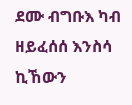ደሙ ብግቡእ ካብ ዘይፈሰሰ እንስሳ ኪኸውን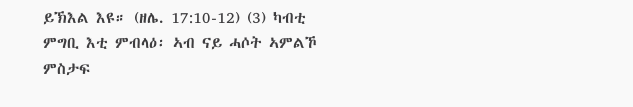ይኽእል እዩ። (ዘሌ. 17:10-12) (3) ካብቲ ምግቢ እቲ ምብላዕ፡ ኣብ ናይ ሓሶት ኣምልኾ ምስታፍ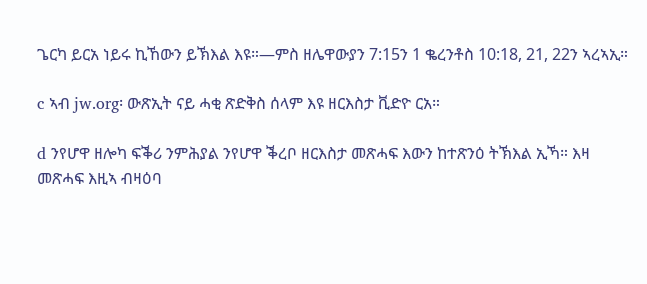ጌርካ ይርአ ነይሩ ኪኸውን ይኽእል እዩ።—ምስ ዘሌዋውያን 7:15ን 1 ቈረንቶስ 10:18, 21, 22ን ኣረኣኢ።

c ኣብ jw.org፡ ውጽኢት ናይ ሓቂ ጽድቅስ ሰላም እዩ ዘርእስታ ቪድዮ ርአ።

d ንየሆዋ ዘሎካ ፍቕሪ ንምሕያል ንየሆዋ ቕረቦ ዘርእስታ መጽሓፍ እውን ከተጽንዕ ትኽእል ኢኻ። እዛ መጽሓፍ እዚኣ ብዛዕባ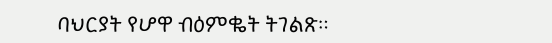ባህርያት የሆዋ ብዕምቈት ትገልጽ።